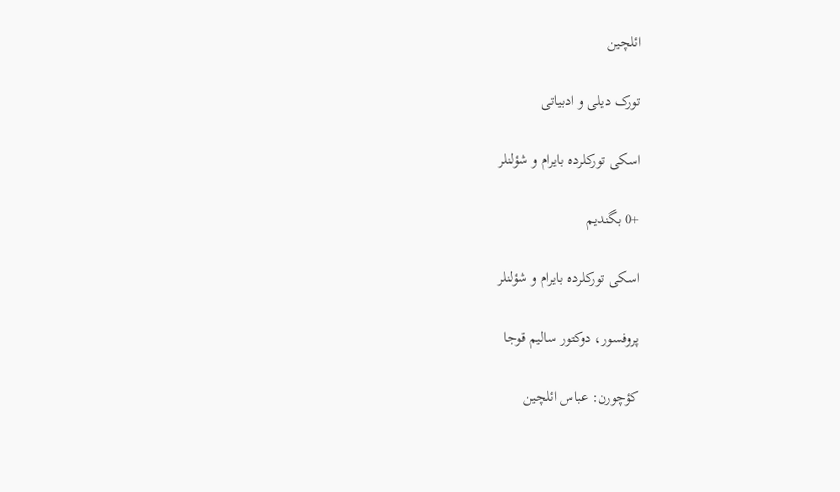ائلچین

تورک دیلی و ادبیاتی

اسکی تورکلرده بایرام و شؤلنلر

+0 بگندیم

اسکی تورکلرده بایرام و شؤلنلر

پروفسور، دوکتور سالیم قوجا

کؤچورن: عباس ائلچین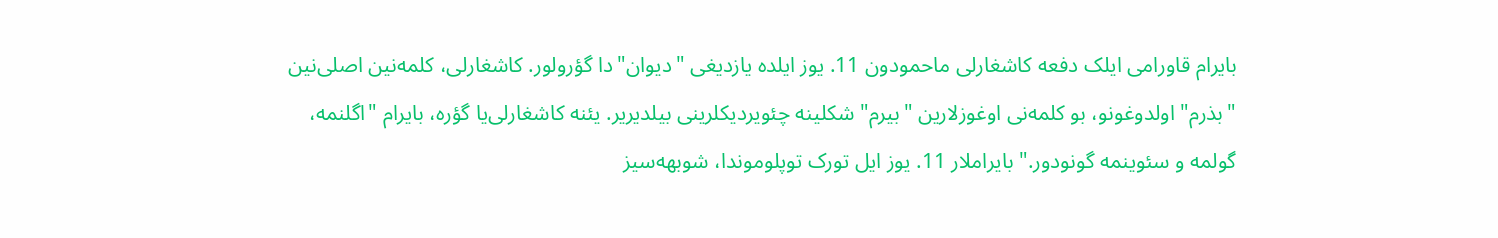بایرام قاورامی ایلک دفعه کاشغارلی ماحمودون 11. یوز ایلده یازدیغی "دیوان"دا گؤرولور. کاشغارلی، کلمه‌‌نین اصلی‌نین "بذرم" اولدوغونو، بو کلمه‌نی اوغوزلارین "بیرم" شکلینه چئویردیکلرینی بیلدیریر. یئنه کاشغارلی‌یا گؤره، بایرام "اگلنمه، گولمه و سئوینمه گونودور." بایراملار 11. یوز ایل تورک توپلوموندا، شوبهه‌سیز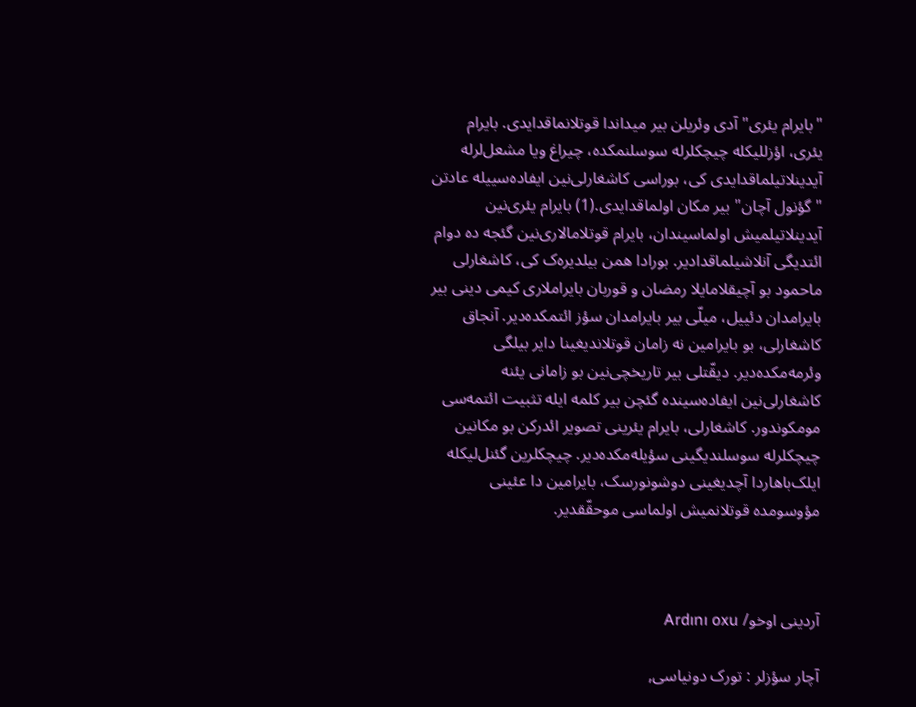"بایرام یئری" آدی وئریلن بیر میداندا قوتلانماقدایدی. بایرام یئری، اؤزللیکله چیچکلرله سوسلنمکده، چیراغ ویا مشعل‌لرله آیدینلاتیلماقدایدی کی، بوراسی کاشغارلی‌نین ایفاده‌سییله عادتن "گؤنول آچان" بیر مکان اولماقدایدی.(1) بایرام یئری‌نین آیدینلاتیلمیش اولماسیندان، بایرام قوتلامالاری‌نین گئجه ده دوام ائتدیگی آنلاشیلماقدادیر. بورادا همن بیلدیره‌ک کی، کاشغارلی ماحمود بو آچیقلامایلا رمضان و قوربان بایراملاری کیمی دینی بیر بایرامدان دئییل، میلّی بیر بایرامدان سؤز ائتمکده‌دیر. آنجاق کاشغارلی، بو بایرامین نه زامان قوتلاندیغینا دایر بیلگی وئرمه‌مکده‌دیر. دیقّتلی بیر تاریخچی‌نین بو زامانی یئنه کاشغارلی‌نین ایفاده‌سینده گئچن بیر کلمه ایله تثبیت ائتمه‌سی مومکوندور. کاشغارلی، بایرام یئرینی تصویر ائدرکن بو مکا‌نین چیچکلرله سوسلندیگینی سؤیله‌مکده‌دیر. چیچکلرین گئنل‌لیکله ایلک‌باهاردا آچدیغینی دوشونورسک، بایرامین دا عئینی مؤوسومده قوتلانمیش اولماسی موحقّقدیر.



آردینی اوخو/ Ardını oxu

آچار سؤزلر : تورک دونیاسی,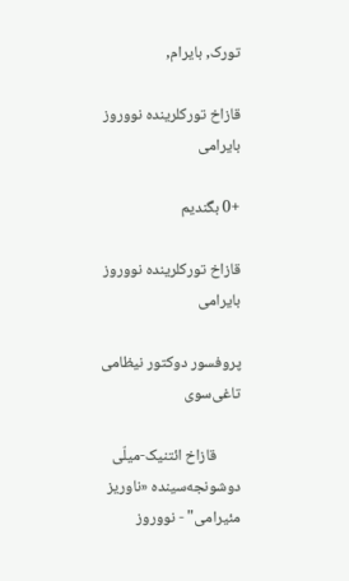تورک, بایرام,

قازاخ تورکلرینده نووروز بایرامی

+0 بگندیم

قازاخ تورکلرینده نووروز بایرامی

پروفسور دوکتور نیظامی تاغی‌سوی

       قازاخ ائتنیک-میلّی دوشونجه‌سینده «ناوریز مئیرامی" - نووروز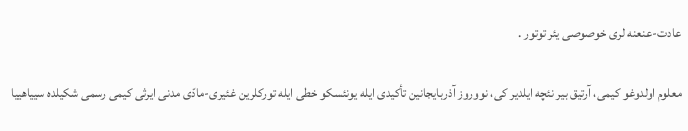عادت-عنعنه لری خوصوصی یئر توتور .

معلوم اولدوغو کیمی، آرتیق بیر نئچه ایلدیر کی، نووروز آذربایجانین تأکیدی ایله یونئسکو خطی ایله تورکلرین غئیری-مادّی مدنی ایرثی کیمی رسمی شکیلده سییاهییا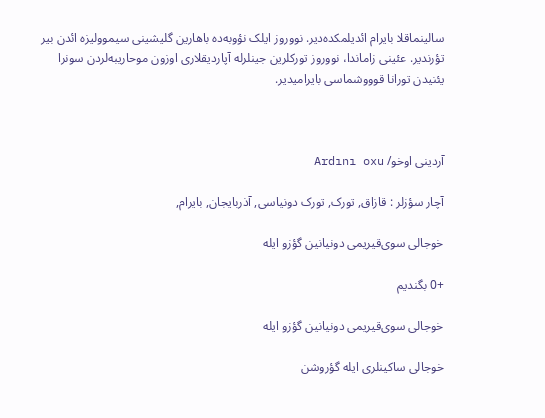سالینماقلا بایرام ائدیلمکده‌دیر. نووروز ایلک نؤوبه‌ده باهارین گلیشینی سیموولیزه ائدن بیر تؤرندیر. عئینی زاماندا، نووروز تورکلرین جینلرله آپاردیقلاری اوزون موحاریبه‌لردن سونرا یئنیدن تورانا قوووشماسی بایرامیدیر.



آردینی اوخو/ Ardını oxu

آچار سؤزلر : قازاق, تورک, تورک دونیاسی, آذربایجان, بایرام,

خوجالی سوی‌قیریمی دونیانین گؤزو ایله

+0 بگندیم

خوجالی سوی‌قیریمی دونیانین گؤزو ایله

خوجالی ساکینلری ایله گؤروشن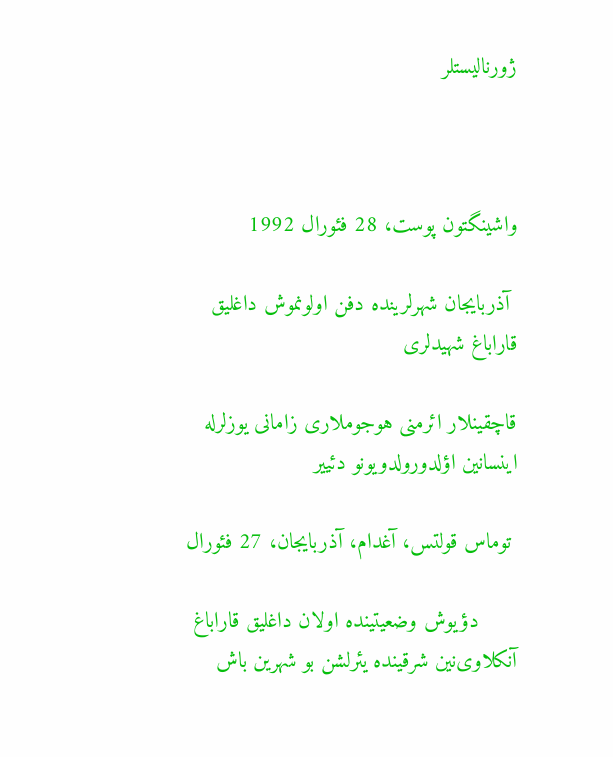ژورنالیستلر



واشینگتون پوست، 28 فئورال 1992

 آذربایجان شهرلرینده دفن اولونموش داغلیق قاراباغ شهیدلری

قاچقینلار ائرمنی هوجوملاری زامانی یوزلرله اینسانین اؤلدورولدویونو دئییر

 توماس قولتس، آغدام، آذربایجان، 27 فئورال

      دؤیوش وضعیتینده اولان داغلیق قاراباغ آنکلاوی‌نین شرقینده یئرلشن بو شهرین باش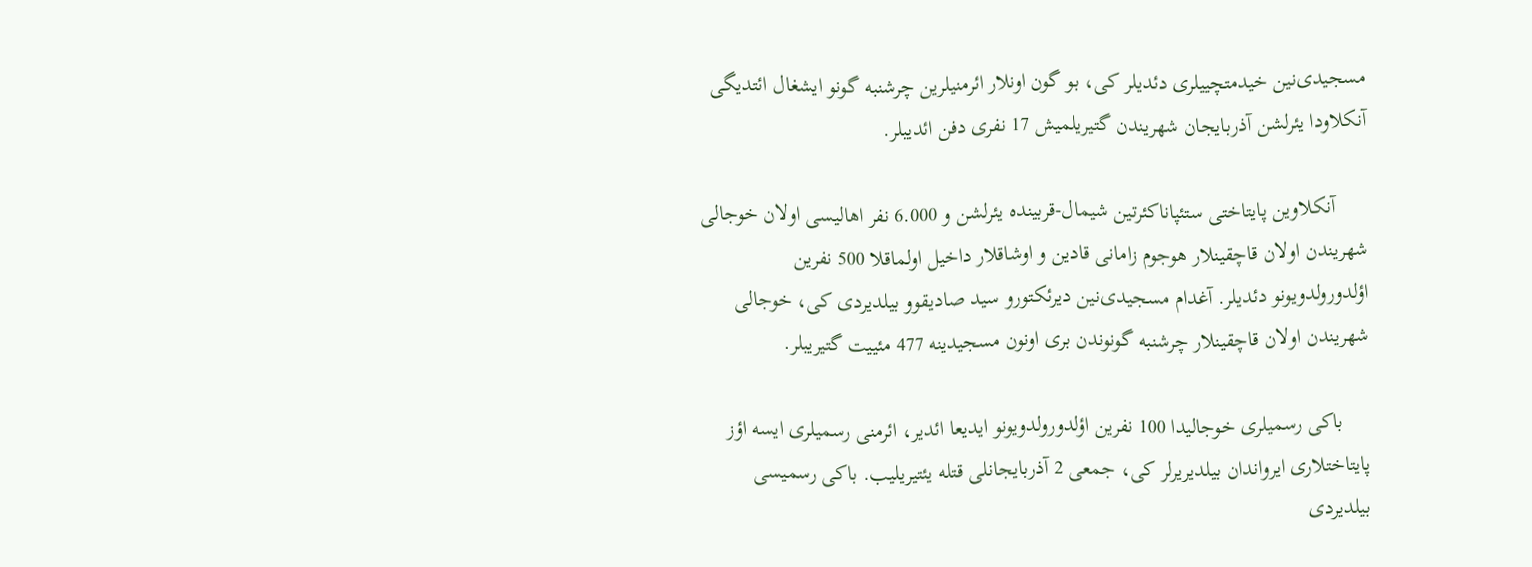مسجیدی‌نین خیدمتچییلری دئدیلر کی، بو گون اونلار ائرمنیلرین چرشنبه گونو ایشغال ائتدیگی آنکلاودا یئرلشن آذربایجان شهریندن گتیریلمیش 17 نفری دفن ائدیبلر.

      آنکلاوین پایتاختی ستئپاناکئرتین شیمال-قربینده یئرلشن و 6.000 نفر اهالیسی اولان خوجالی شهریندن اولان قاچقینلار هوجوم زامانی قادین و اوشاقلار داخیل اولماقلا 500 نفرین اؤلدورولدویونو دئدیلر. آغدام مسجیدی‌نین دیرئکتورو سید صادیقوو بیلدیردی کی، خوجالی شهریندن اولان قاچقینلار چرشنبه گونوندن بری اونون مسجیدینه 477 مئییت گتیریبلر.

     باکی رسمیلری خوجالیدا 100 نفرین اؤلدورولدویونو ایدیعا ائدیر، ائرمنی رسمیلری ایسه اؤز پایتاختلاری ایرواندان بیلدیریرلر کی، جمعی 2 آذربایجانلی قتله یئتیریلیب. باکی رسمیسی بیلدیردی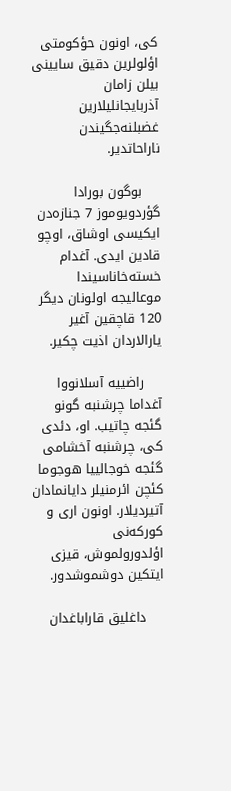کی، اونون حؤکومتی اؤلولرین دقیق سایینی بیلن زامان آذربایجانلیلارین غضبلنه‌جگیندن ناراحاتدیر.

    بوگون بورادا گؤردویوموز 7 جنازه‌دن ایکیسی اوشاق، اوچو قادین ایدی. آغدام خسته‌خاناسیندا موعالیجه اولونان دیگر 120 قاچقین آغیر یارالاردان اذیت چکیر.

    راضییه آسلانووا آغداما چرشنبه گونو گئجه چاتیب. او، دئدی کی، چرشنبه آخشامی گئجه خوجالییا هوجوما کئچن ائرمنیلر دایانمادان آتیردیلار. اونون اری و کورکه‌نی اؤلدورولموش، قیزی ایتکین دوشموشدور.

    داغلیق قاراباغدان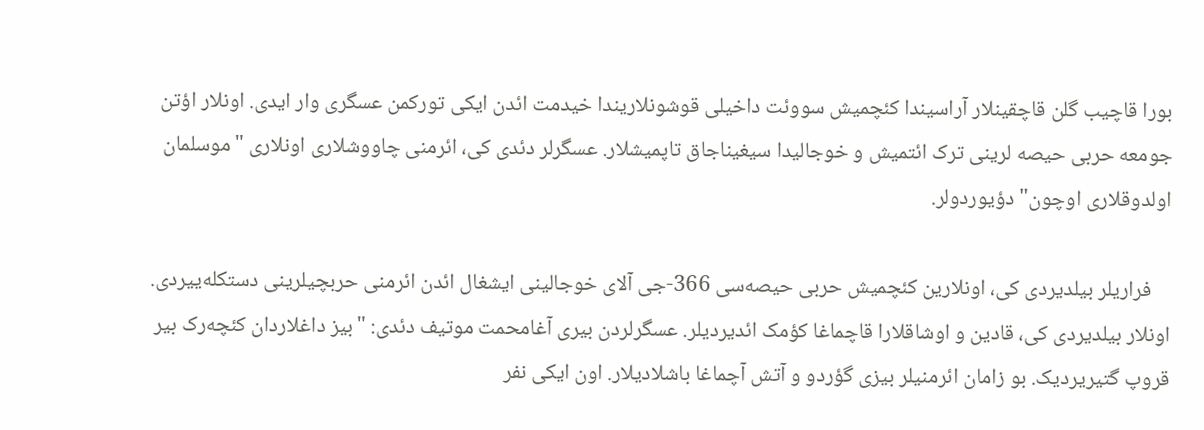بورا قاچیب گلن قاچقینلار آراسیندا کئچمیش سووئت داخیلی قوشونلاریندا خیدمت ائدن ایکی تورکمن عسگری وار ایدی. اونلار اؤتن جومعه حربی حیصه لرینی ترک ائتمیش و خوجالیدا سیغیناجاق تاپمیشلار. عسگرلر دئدی کی، ائرمنی چاووشلاری اونلاری "موسلمان اولدوقلاری اوچون" دؤیوردولر.

    فراریلر بیلدیردی کی، اونلارین کئچمیش حربی حیصه‌سی 366-جی آلای خوجالینی ایشغال ائدن ائرمنی حربچیلرینی دستکله‌ییردی. اونلار بیلدیردی کی، قادین و اوشاقلارا قاچماغا کؤمک ائدیردیلر. عسگرلردن بیری آغامحمت موتیف دئدی: "بیز داغلاردان کئچه‌رک بیر قروپ گتیریردیک. بو زامان ائرمنیلر بیزی گؤردو و آتش آچماغا باشلادیلار. اون ایکی نفر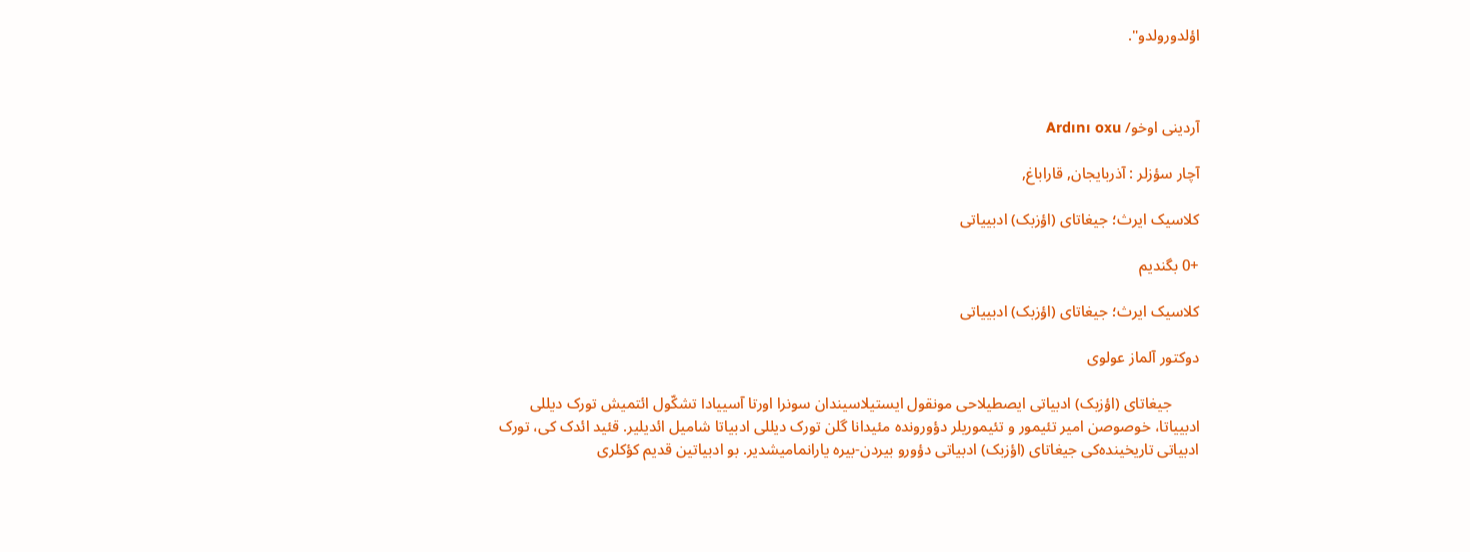اؤلدورولدو".



آردینی اوخو/ Ardını oxu

آچار سؤزلر : آذربایجان, قاراباغ,

کلاسیک ایرث؛ جیغاتای (اؤزبک) ادبییاتی

+0 بگندیم

کلاسیک ایرث؛ جیغاتای (اؤزبک) ادبییاتی

دوکتور آلماز عولوی

       جیغاتای (اؤزبک) ادبیاتی ایصطیلاحی مونقول ایستیلاسیندان سونرا اورتا آسییادا تشکّول ائتمیش تورک دیللی ادبییاتا، خوصوصن امیر تئیمور و تئیموریلر دؤورونده مئیدانا گلن تورک دیللی ادبیاتا شامیل ائدیلیر. قئید ائدک کی، تورک ادبیاتی تاریخینده‌کی جیغاتای (اؤزبک) ادبیاتی دؤورو بیردن-بیره یارانمامیشدیر. بو ادبیاتین قدیم کؤکلری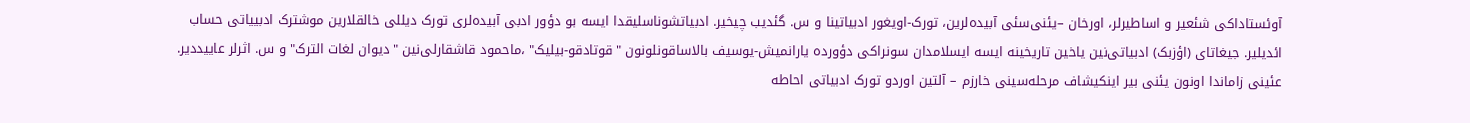آوئستاداکی شئعیر و اساطیرلر، اورخان –یئنی‌سئی آبیده‌لرین، تورک-اویغور ادبیاتینا و س. گئدیب چیخیر. ادبیاتشوناسلیقدا ایسه بو دؤور ادبی آبیده‌لری تورک دیللی خالقلارین موشترک ادبییاتی حساب ائدیلیر. جیغاتای (اؤزبک) ادبیاتی‌نین یاخین تاریخینه ایسه ایسلامدان سونراکی دؤورده یارانمیش-یوسیف بالاساقونلونون "قوتادقو-بیلیک" ،ماحمود قاشقارلی‌نین "دیوان لغات الترک" و س. اثرلر عاییددیر. عئینی زاماندا اونون یئنی بیر اینکیشاف مرحله‌سینی خارزم – آلتین اوردو تورک ادبیاتی احاطه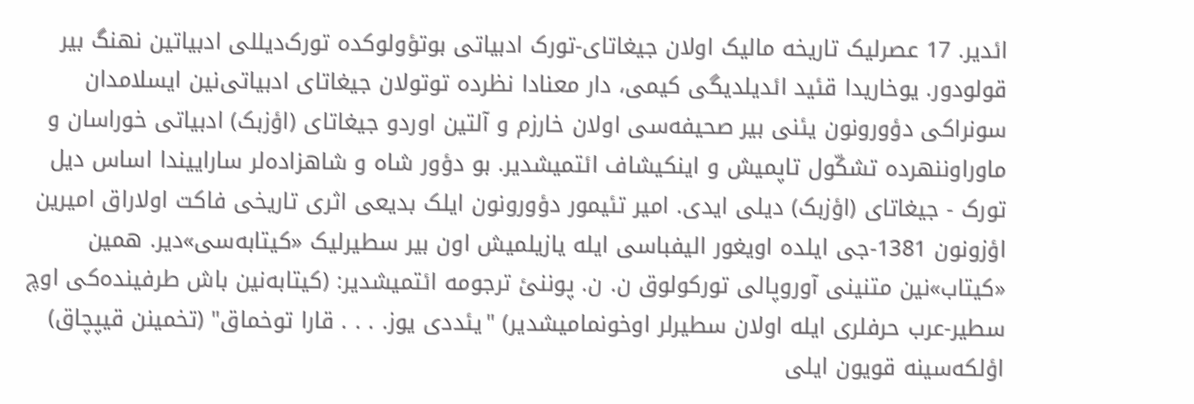ائدیر. 17 عصرلیک تاریخه مالیک اولان جیغاتای-تورک ادبیاتی بوتؤولوکده تورک‌دیللی ادبیاتین نهنگ بیر قولودور. یوخاریدا قئید ائدیلدیگی کیمی، دار معنادا نظرده توتولان جیغاتای ادبیاتی‌نین ایسلامدان سونراکی دؤورونون یئنی بیر صحیفه‌سی اولان خارزم و آلتین اوردو جیغاتای (اؤزبک) ادبیاتی خوراسان و ماوراوننهرده تشکّول تاپمیش و اینکیشاف ائتمیشدیر. بو دؤور شاه و شاهزاده‌لر ساراییندا اساس دیل تورک - جیغاتای (اؤزبک) دیلی ایدی. امیر تئیمور دؤورونون ایلک بدیعی اثری تاریخی فاکت اولاراق امیرین اؤزونون 1381-جی ایلده اویغور الیفباسی ایله یازیلمیش اون بیر سطیرلیک «کیتابه‌سی»دیر. همین «کیتاب»نین متنینی آوروپالی تورکولوق ن. ن. پوننئ ترجومه ائتمیشدیر: (کیتابه‌نین باش طرفینده‌کی اوچ سطیر-عرب حرفلری ایله اولان سطیرلر اوخونمامیشدیر) "یئددی یوز. . . . قارا توخماق" (تخمینن قیپچاق) اؤلکه‌سینه قویون ایلی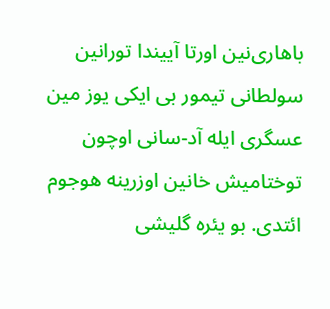باهاری‌نین اورتا آییندا تورانین سولطانی تیمور بی ایکی یوز مین عسگری ایله آد-سانی اوچون توختامیش خانین اوزرینه هوجوم ائتدی. بو یئره گلیشی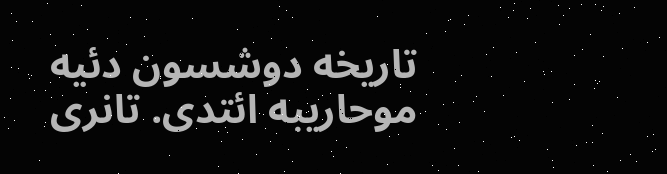تاریخه دوشسون دئیه موحاریبه ائتدی. تانری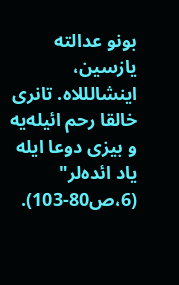بونو عدالته یازسین، اینشالللاه. تانری خالقا رحم ائیله‌یه و بیزی دوعا ایله یاد ائده‌لر" (6،ص80-103).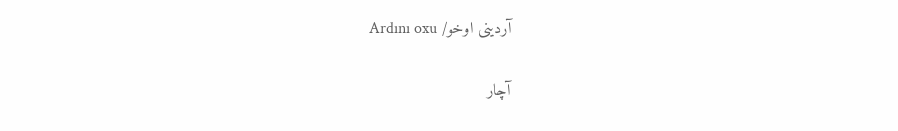آردینی اوخو/ Ardını oxu

آچار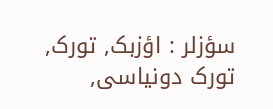سؤزلر : اؤزبک, تورک, تورک دونیاسی,